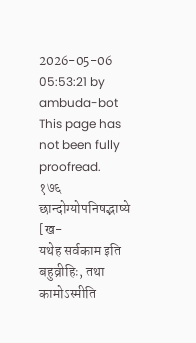2026-05-06 05:53:21 by ambuda-bot
This page has not been fully proofread.
१७६
छान्दोग्योपनिषद्भाष्ये
[ख-
यथेह सर्वकाम इति बहुव्रीहिः, तथा कामोऽस्मीति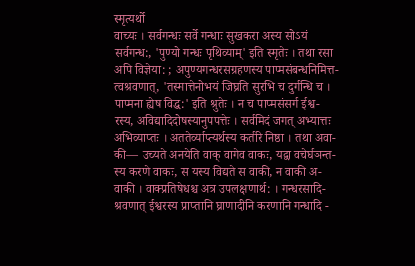स्मृत्यर्थो
वाच्यः । सर्वगन्धः सर्वे गन्धाः सुखकरा अस्य सोऽयं
सर्वगन्ध:, 'पुण्यो गन्धः पृथिव्याम्' इति स्मृतेः । तथा रसा
अपि विज्ञेया: ; अपुण्यगन्धरसग्रहणस्य पाप्मसंबन्धनिमित्त-
त्वश्रवणात्, 'तस्मात्तेनोभयं जिघ्रति सुरभि च दुर्गन्धि च ।
पाप्मना ह्येष विद्ध:' इति श्रुतेः । न च पाप्मसंसर्ग ईश्व-
रस्य, अविद्यादिदोषस्यानुपपत्तेः । सर्वमिदं जगत् अभ्यात्तः
अभिव्याप्तः । अततेर्व्याप्त्यर्थस्य कर्तरि निष्ठा । तथा अवा-
की— उच्यते अनयेति वाक् वागेव वाकः, यद्वा वचेर्घञन्त-
स्य करणे वाकः, स यस्य विद्यते स वाकी, न वाकी अ-
वाकी । वाक्प्रतिषेधश्च अत्र उपलक्षणार्थ: । गन्धरसादि-
श्रवणात् ईश्वरस्य प्राप्तानि घ्राणादीनि करणानि गन्धादि -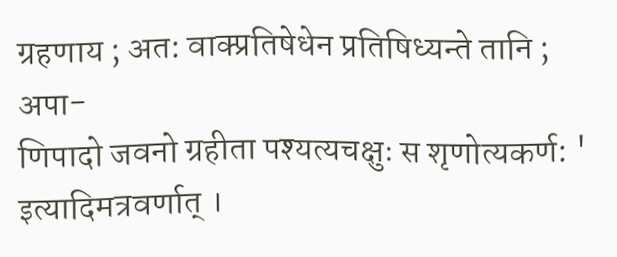ग्रहणाय ; अत: वाक्प्रतिषेधेन प्रतिषिध्यन्ते तानि ; अपा-
णिपादो जवनो ग्रहीता पश्यत्यचक्षुः स शृणोत्यकर्ण: '
इत्यादिमत्रवर्णात् ।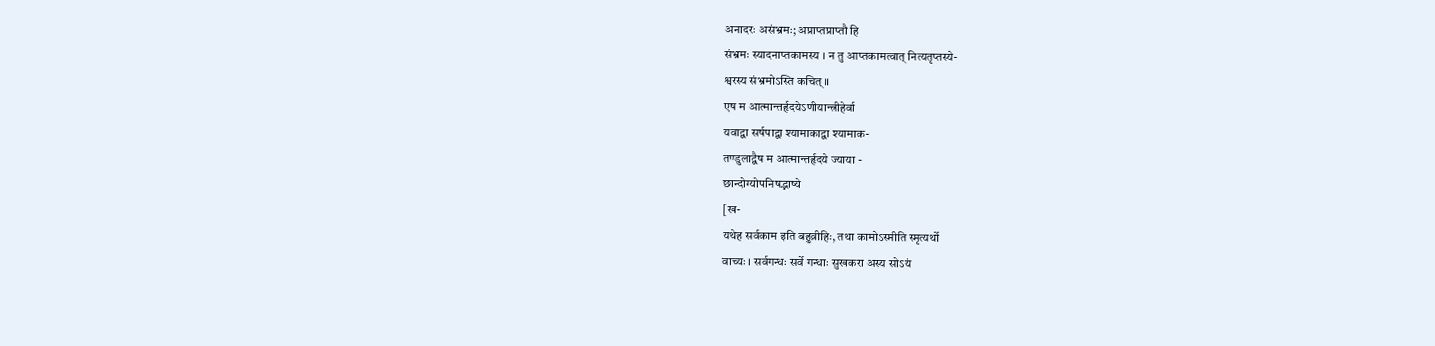अनादरः असंभ्रमः; अप्राप्तप्राप्तौ हि
संभ्रमः स्यादनाप्तकामस्य । न तु आप्तकामत्वात् नित्यतृप्तस्ये-
श्वरस्य संभ्रमोऽस्ति कचित् ॥
एष म आत्मान्तर्हृदयेऽणीयान्त्रीहेर्वा
यवाद्वा सर्षपाद्वा श्यामाकाद्वा श्यामाक-
तण्डुलाद्वैष म आत्मान्तर्हृदये ज्याया -
छान्दोग्योपनिषद्भाष्ये
[ख-
यथेह सर्वकाम इति बहुव्रीहिः, तथा कामोऽस्मीति स्मृत्यर्थो
वाच्यः । सर्वगन्धः सर्वे गन्धाः सुखकरा अस्य सोऽयं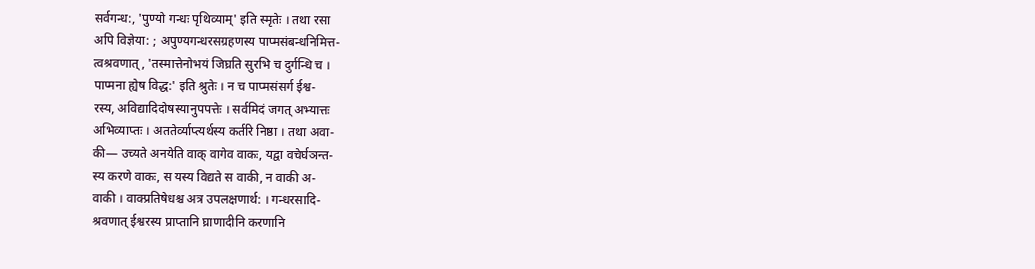सर्वगन्ध:, 'पुण्यो गन्धः पृथिव्याम्' इति स्मृतेः । तथा रसा
अपि विज्ञेया: ; अपुण्यगन्धरसग्रहणस्य पाप्मसंबन्धनिमित्त-
त्वश्रवणात्, 'तस्मात्तेनोभयं जिघ्रति सुरभि च दुर्गन्धि च ।
पाप्मना ह्येष विद्ध:' इति श्रुतेः । न च पाप्मसंसर्ग ईश्व-
रस्य, अविद्यादिदोषस्यानुपपत्तेः । सर्वमिदं जगत् अभ्यात्तः
अभिव्याप्तः । अततेर्व्याप्त्यर्थस्य कर्तरि निष्ठा । तथा अवा-
की— उच्यते अनयेति वाक् वागेव वाकः, यद्वा वचेर्घञन्त-
स्य करणे वाकः, स यस्य विद्यते स वाकी, न वाकी अ-
वाकी । वाक्प्रतिषेधश्च अत्र उपलक्षणार्थ: । गन्धरसादि-
श्रवणात् ईश्वरस्य प्राप्तानि घ्राणादीनि करणानि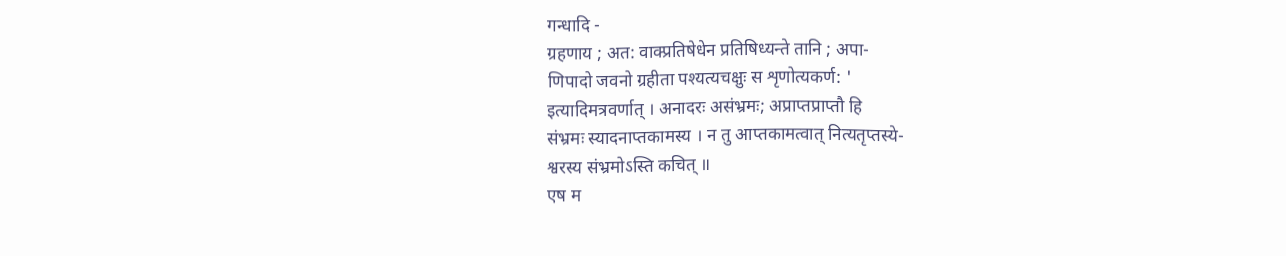गन्धादि -
ग्रहणाय ; अत: वाक्प्रतिषेधेन प्रतिषिध्यन्ते तानि ; अपा-
णिपादो जवनो ग्रहीता पश्यत्यचक्षुः स शृणोत्यकर्ण: '
इत्यादिमत्रवर्णात् । अनादरः असंभ्रमः; अप्राप्तप्राप्तौ हि
संभ्रमः स्यादनाप्तकामस्य । न तु आप्तकामत्वात् नित्यतृप्तस्ये-
श्वरस्य संभ्रमोऽस्ति कचित् ॥
एष म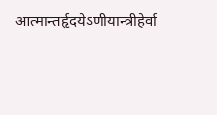आत्मान्तर्हृदयेऽणीयान्त्रीहेर्वा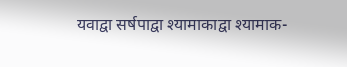यवाद्वा सर्षपाद्वा श्यामाकाद्वा श्यामाक-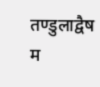तण्डुलाद्वैष म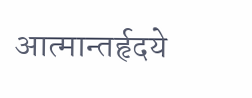आत्मान्तर्हृदये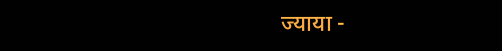ज्याया -